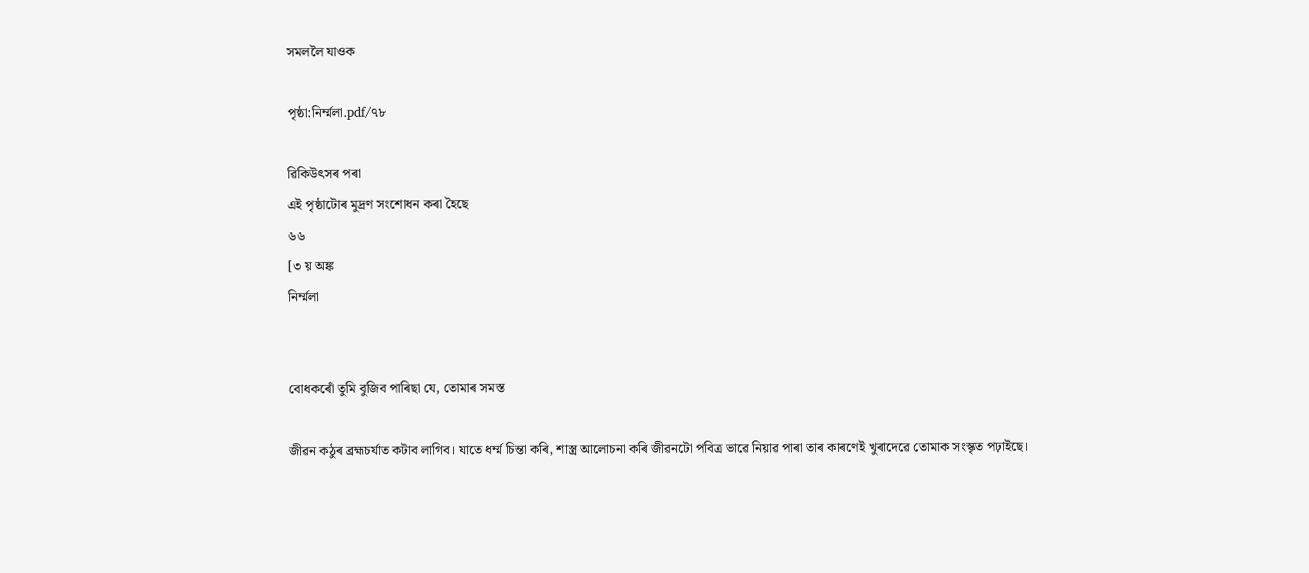সমললৈ যাওক

পৃষ্ঠা:নিৰ্ম্মলা.pdf/৭৮

ৱিকিউৎসৰ পৰা
এই পৃষ্ঠাটোৰ মুদ্ৰণ সংশোধন কৰা হৈছে
৬৬
[৩ য় অঙ্ক
নিৰ্ম্মলা


বোধকৰোঁ তুমি বুজিব পাৰিছা যে, তোমাৰ সমস্ত

জীৱন কঠুৰ ব্ৰহ্মচৰ্যাত কটাব লাগিব। যাতে ধৰ্ম্ম চিন্তা কৰি, শাস্ত্ৰ আলোচনা কৰি জীৱনটো পবিত্ৰ ভাৱে নিয়াৱ পাৰা তাৰ কাৰণেই খুৰাদেৱে তোমাক সংস্কৃত পঢ়াইছে।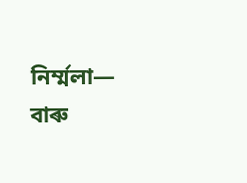নিৰ্ম্মলা— বাৰু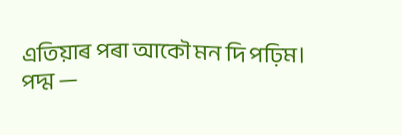এতিয়াৰ পৰা আকৌ মন দি পঢ়িম।
পদ্ম —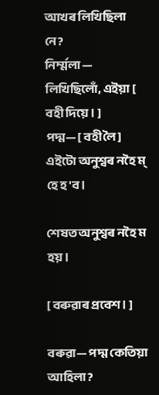আখৰ লিখিছিলা নে?
নিৰ্ম্মলা — লিখিছিলোঁ, এইয়া [ বহী দিয়ে। ]
পদ্ম— [ বহী লৈ ] এইটো অনুশ্বৰ নহৈ ম্ হে হ'ব।

শেষত অনুশ্বৰ নহৈ ম হয়।

[ বৰুৱাৰ প্ৰবেশ। ]

বৰুৱা— পদ্ম কেতিয়া আহিলা?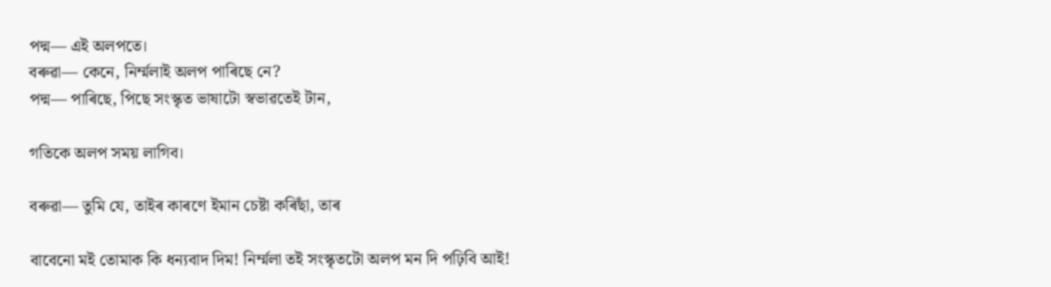পদ্ম— এই অলপতে।
বৰুৱা— কেনে, নিৰ্ম্মলাই অলপ পাৰিছে নে?
পদ্ম— পাৰিছে, পিছে সংস্কৃত ভাষাটো স্বভাৱতেই টান,

গতিকে অলপ সময় লাগিব।

বৰুৱা— তুমি যে, তাইৰ কাৰণে ইমান চেষ্টা কৰিছাঁ, তাৰ

বাবেনো মই তোমাক কি ধন্যবাদ দিম! নিৰ্ম্মলা তই সংস্কৃতটো অলপ মন দি পঢ়িবি আই!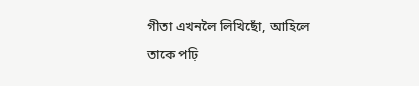গীতা এখনলৈ লিখিছোঁ, আহিলে তাকে পঢ়ি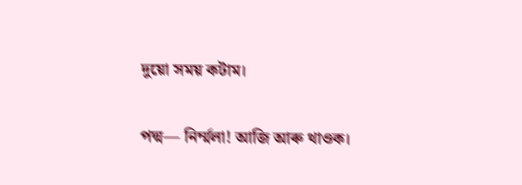দুয়ো সময় কটাম।

পদ্ম— নিৰ্ম্মলা! আজি আৰু থাওক।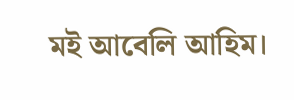মই আবেলি আহিম।